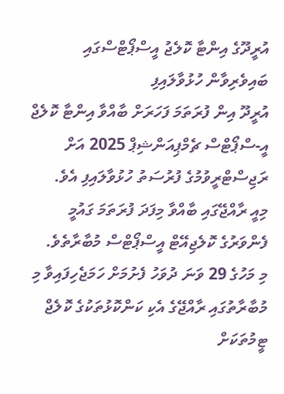އުރީދޫގެ އިންޓާ ކޮލެޖު އީސްޕޯޓްސްގައި ބައިވެރިވާން ހުޅުވާލައިފި
އުރީދޫ އިން ފުރަތަމަ ފަހަރަށް ބާއްވާ އިންޓާ ކޮލެޖް އީ-ސްޕޯޓްސް ޗެމްޕިއަންޝިޕް 2025 އަށް ރަޖިސްޓްރީވުމުގެ ފުރުސަތު ހުޅުވާލައިފި އެވެ.
މިއީ ރާއްޖޭގައި ބާއްވާ މިފަދަ ފުރަތަމަ ގައުމީ ފެންވަރުގެ ކޮލެޖިއޭޓް އީސްޕޯޓްސް މުބާރާތެވެ.
މި މަހުގެ 29 ވަނަ ދުވަހު ފެށުމަށް ހަމަޖެހިފައިވާ މި މުބާރާތުގައި ރާއްޖޭގެ އެކި ކަންކޮޅުތަކުގެ ކޮލެޖް ޓީމުތަކަށް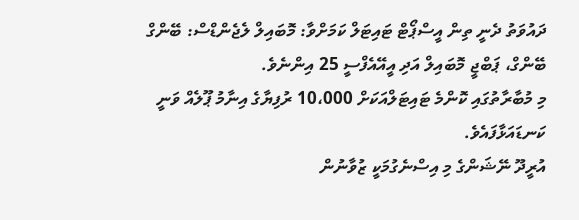ދައުވަތު ދެނީ ތިން އީސްޕޯޓް ޓައިޓަލް ކަމަށްވާ: މޮބައިލް ލެޖެންޑްސް: ބޭންގް ބޭންގް، ޕަބްޖީ މޮބައިލް އަދި އީއޭއެފްސީ 25 އިންނެވެ.
މި މުބާރާތުގައި ކޮންމެ ޓައިޓަލްއަކަށް 10،000 ރުފިޔާގެ އިނާމު ޕޫލެއް ވަނީ ކަނޑައަޅާފައެވެ.
އުރީދޫ ނޭޝަންގެ މި އިސްނެގުމަކީ ޒުވާނުން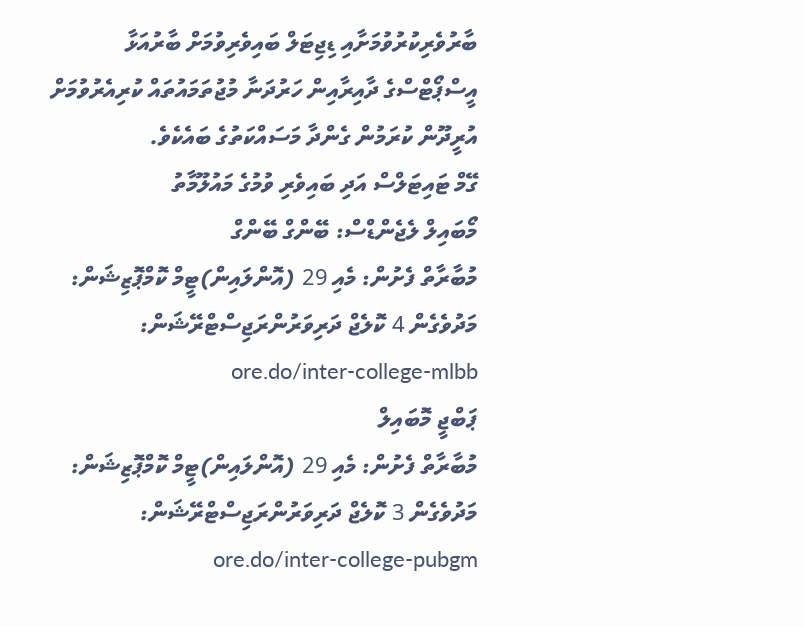ބާރުވެރިކުރުވުމަށާއި ޑިޖިޓަލް ބައިވެރިވުމަށް ބާރުއަޅާ އީސްޕޯޓްސްގެ ދާއިރާއިން ހަރުދަނާ މުޖުތަމައުތައް ކުރިއެރުވުމަށް އުރީދޫން ކުރަމުން ގެންދާ މަސައްކަތުގެ ބައެކެވެ.
ގޭމް ޓައިޓަލްސް އަދި ބައިވެރި ވުމުގެ މައުލޫމާތު
މޯބައިލް ލެޖެންޑްސް: ބޭންގް ބޭންގް
މުބާރާތް ފެށުން: މެއި 29 (އޮންލައިން)ޓީމް ކޮމްޕޮޒިޝަން: މަދުވެގެން 4 ކޮލެޖް ދަރިވަރުންރަޖިސްޓްރޭޝަން: ore.do/inter-college-mlbb
ޕަބްޖީ މޮބައިލް
މުބާރާތް ފެށުން: މެއި 29 (އޮންލައިން)ޓީމް ކޮމްޕޮޒިޝަން: މަދުވެގެން 3 ކޮލެޖް ދަރިވަރުންރަޖިސްޓްރޭޝަން: ore.do/inter-college-pubgm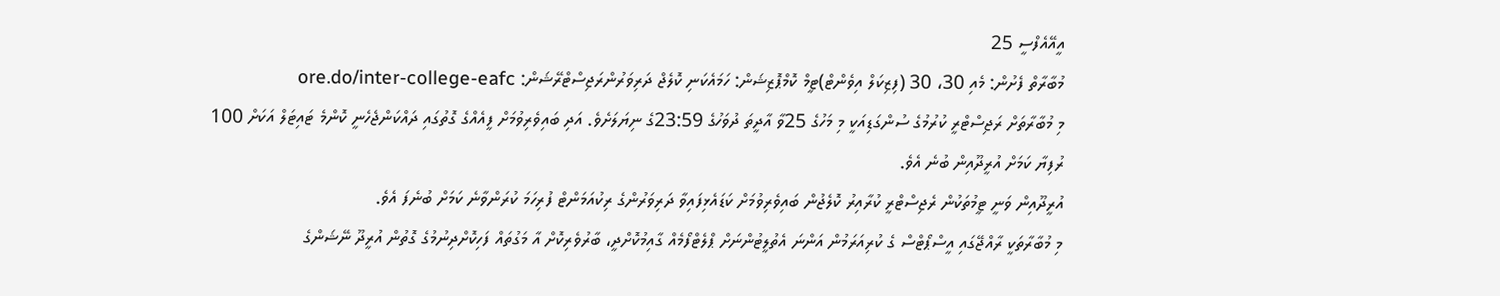އީއޭއެފްސީ 25
މުބާރާތް ފެށުން: މެއި 30، 30 (ފިޒިކަލް އިވެންޓް)ޓީމް ކޮމްޕޮޒިޝަން: ހަމައެކަނި ކޮލެޖް ދަރިވަރުންރަޖިސްޓްރޭޝަން: ore.do/inter-college-eafc
މި މުބާރާތަށް ރަޖިސްޓްރީ ކުރުމުގެ ސުންގަޑިއަކީ މި މަހުގެ 25ވާ އާދީތަ ދުވަހުގެ 23:59ގެ ނިޔަލަށެވެ. އަދި ބައިވެރިވުމަށް ފީއެއްގެ ގޮތުގައި ދައްކަންޖެހެނީ ކޮންމެ ޓައިޓަލް އަކަށް 100 ރުފިޔާ ކަމަށް އުރީދޫއިން ބުނެ އެވެ.
އުރީދޫއިން ވަނީ ޓީމުތަކުން ރެޖިސްޓްރީ ކުރާއިރު ކޮލެޖުން ބައިވެރިވުމަށް ކަޑައެޅިފައިވާ ދަރިވަރުންގެ ރިކުއަމަންޓް ފުރިހަމަ ކުރަންވާނެ ކަމަށް ބުނެފަ އެވެ.
މި މުބާރާތަކީ ރާއްޖޭގައި އީސްޕޯޓްސް ގެ ކުރިއަރަމުން އަންނަ އެތުލީޓުންނަށް ޕްލެޓްފޯމެއް ގާއިމުކޮށްދީ، ބާރުވެރިކޮށް އާ މަގުތައް ފަހިކޮށްދިނުމުގެ ގޮތުން އުރީދޫ ނޭޝަންގެ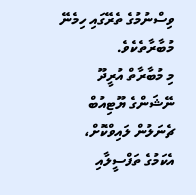ވިސްނުމުގެ ތެރޭގައި ހިމެނޭ މުބާރާތެކެވެ.
މި މުބާރާތް އުރީދޫ ނޭޝަންގެ ޔޫޓިއުބް ޗެނަލުން ލައިވްކޮށް، އެކަމުގެ ތަފްސީލާއި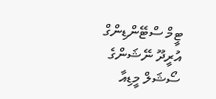ޓީމް ސްޓޭންޑިންގް އުރީދޫ ނޭޝަންގެ ސޯޝަލް މީޑިއާ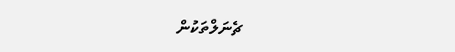ޗެނަލްތަކުން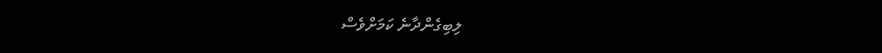ލިބިގެންދާނެ ކަމަށްވެސް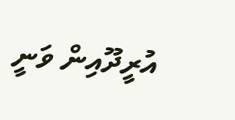އުރީދޫއިން ވަނީ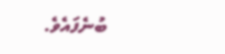ބުނެފައެވެ.